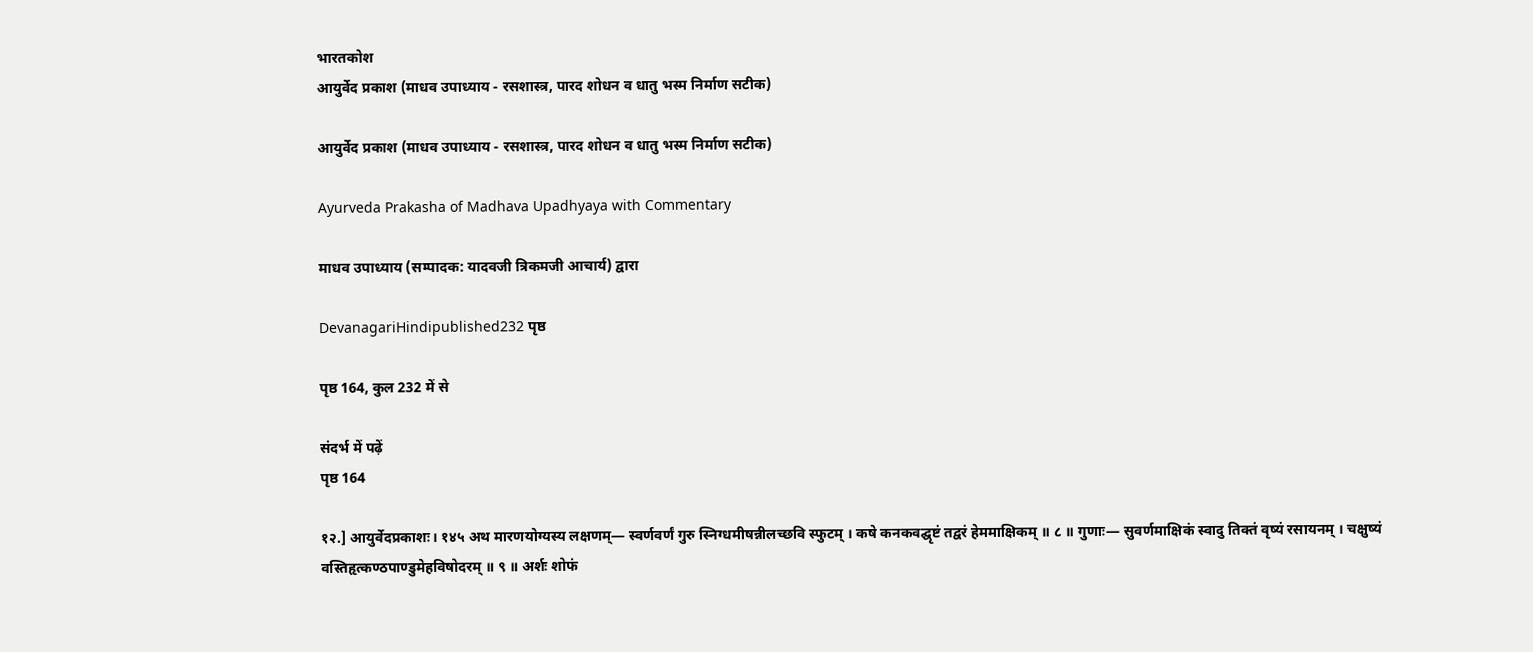भारतकोश
आयुर्वेद प्रकाश (माधव उपाध्याय - रसशास्त्र, पारद शोधन व धातु भस्म निर्माण सटीक)

आयुर्वेद प्रकाश (माधव उपाध्याय - रसशास्त्र, पारद शोधन व धातु भस्म निर्माण सटीक)

Ayurveda Prakasha of Madhava Upadhyaya with Commentary

माधव उपाध्याय (सम्पादक: यादवजी त्रिकमजी आचार्य) द्वारा

DevanagariHindipublished232 पृष्ठ

पृष्ठ 164, कुल 232 में से

संदर्भ में पढ़ें
पृष्ठ 164

१२.] आयुर्वेदप्रकाशः। १४५ अथ मारणयोग्यस्य लक्षणम्— स्वर्णवर्णं गुरु स्निग्धमीषन्नीलच्छवि स्फुटम् । कषे कनकवद्घृष्टं तद्वरं हेममाक्षिकम् ॥ ८ ॥ गुणाः— सुवर्णमाक्षिकं स्वादु तिक्तं वृष्यं रसायनम् । चक्षुष्यं वस्तिहृत्कण्ठपाण्डुमेहविषोदरम् ॥ ९ ॥ अर्शः शोफं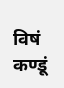विषं कण्डूं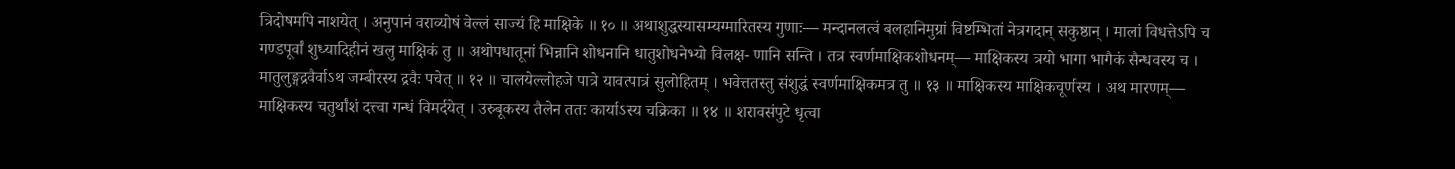त्रिदोषमपि नाशयेत् । अनुपानं वराव्योषं वेल्लं साज्यं हि माक्षिके ॥ १० ॥ अथाशुद्धस्यासम्यग्मारितस्य गुणाः— मन्दानलत्वं बलहानिमुग्रां विष्टम्भितां नेत्रगदान् सकुष्ठान् । मालां विधत्तेऽपि च गण्डपूर्वां शुध्यादिहीनं खलु माक्षिकं तु ॥ अथोपधातूनां भिन्नानि शोधनानि धातुशोधनेभ्यो विलक्ष- णानि सन्ति । तत्र स्वर्णमाक्षिकशोधनम्— माक्षिकस्य त्रयो भागा भागैकं सैन्धवस्य च । मातुलुङ्गद्रवैर्वाऽथ जम्बीरस्य द्रवैः पचेत् ॥ १२ ॥ चालयेल्लोहजे पात्रे यावत्पात्रं सुलोहितम् । भवेत्ततस्तु संशुद्धं स्वर्णमाक्षिकमत्र तु ॥ १३ ॥ माक्षिकस्य माक्षिकचूर्णस्य । अथ मारणम्— माक्षिकस्य चतुर्थांशं दत्त्वा गन्धं विमर्दयेत् । उरुबूकस्य तैलेन ततः कार्याऽस्य चक्रिका ॥ १४ ॥ शरावसंपुटे धृत्वा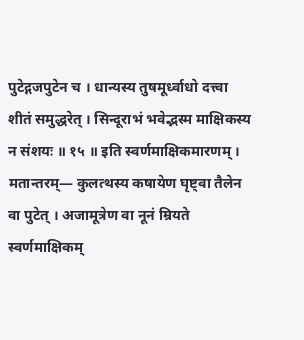पुटेद्गजपुटेन च । धान्यस्य तुषमूर्ध्वाधो दत्त्वा शीतं समुद्धरेत् । सिन्दूराभं भवेद्भस्म माक्षिकस्य न संशयः ॥ १५ ॥ इति स्वर्णमाक्षिकमारणम् । मतान्तरम्— कुलत्थस्य कषायेण घृष्ट्वा तैलेन वा पुटेत् । अजामूत्रेण वा नूनं म्रियते स्वर्णमाक्षिकम्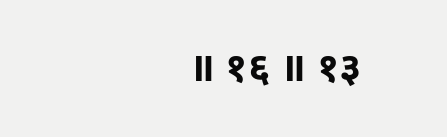॥ १६ ॥ १३